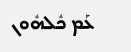ܥܰܡ ܟܽܠܗܽܘܢ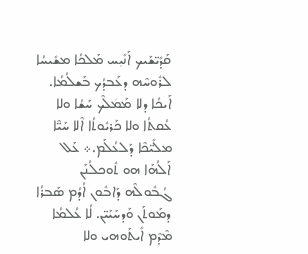ܩܰܕܺܝ̈ܫܰܝܟ ܐܰܢܺܝܼܚ ܡܰܠܟܳܐ ܡܫܺܝܚܳܐ ܠܪܽܘܚܶܗ ܕܥܰܒܕܳܟ ܒܰܫܠܳܡܳܐ. ܐܰܝܟܳܐ ܕܠܐ ܡܰܡܿܠܶܟ ܚܰܫܳܐ ܘܠܐ ܥܳܩܬܳܐ ܘܠܐ ܟܰܪܝܽܘܬܳܐ ܐܶܠܐ ܚܰܝ̈ܶܐ ܡܠܺܝ̈ܟܶܐ ܕܰܠܥܳܠܰܡ.܀ ܥܰܠ ܐܰܠܳܗܰܐ ܗܘ ܬܽܘܟܠܳܢܰܢ ܓܳܒܽܘܠܶܗ ܕܰܐܒܽܘܢ ܐܳܕܳܡ ܣܰܒܪܳܐ ܕܡܰܘܬܰܢ ܘܰܕܚܰܝܰܝ̈ܢ. ܠܳܐ ܥܳܠܡܳܐ ܡܶܕܶܡ ܐܺܝܬܰܘܗܝ ܘܠܐ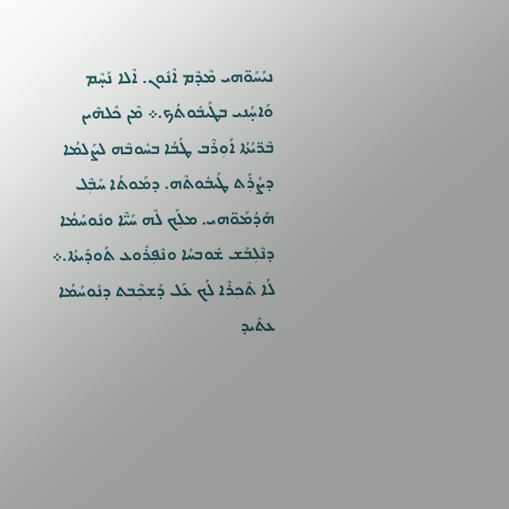ܢܝܳܚܰܘ̈ܗܝ ܡܶܕܶܡ ܐܶܢܽܘܢ. ܐܶܠܐ ܢܰܚ̣ܶܡ ܘܰܐܚ̣ܳܢܝ ܒܛܰܝܒܽܘܬܳܟ.܀ ܡܶܢ ܟܽܠܗܶܝܢ ܒܶܪ̈ܝܳܬܳܐ ܐܰܘܼܪܶܒ ܛܳܒܳܐ ܒܚܽܘܒܶܗ ܠܨܰܠܡܳܐ ܕܨܳܪܼܰܬ ܛܰܝܒܽܘܬܶܗ. ܕܡܰܘܬܳܐ ܚܰܒܼܶܠ ܗܰܕܳܡܰܘ̈ܗܝ. ܡܠܼܰܟ ܠܶܗ ܚܰܝ̈ܶܐ ܘܢܽܘܚܳܡܳܐ ܕܢܶܠܼܒܰܫ ܫܽܘܒܚܳܐ ܘܢܶܦܼܪܽܘܥ ܬܰܘܕܺܝܬܳܐ.܀ ܠܳܐ ܬܶܟܼܪܶܐ ܠܳܟ ܥܰܠ ܕܰܫܟܼܶܒܬ ܕܢܽܘܚܳܡܳܐ ܥܬܺܝܕ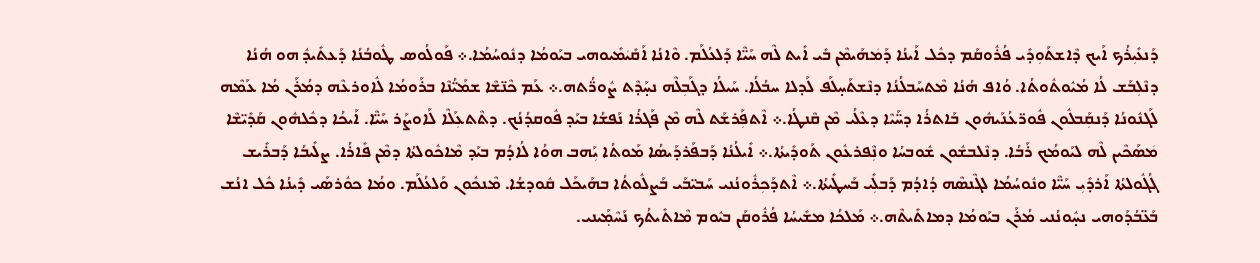ܕܰܢܥܺܝܼܪܳܟ ܐܰܝܟ ܕܶܐܫܬܰܘܼܕܺܝ ܦܳܪܽܘܩܰܡ ܕܟܽܠ ܐܰܝܢܳܐ ܕܰܡܿܗܰܝܡܶܢ ܒܺܝ ܐܺܝܬ ܠܶܗ ܚܰܝ̈ܶܐ ܕܰܠܥܳܠܰܡ. ܘܶܐܢܳܐ ܐܰܩܺܝܿܡܺܝܘܗܝ ܒܝܰܘܡܳܐ ܕܢܽܘܚܳܡܳܐ.܀ ܦܰܘܠܳܘܣ ܛܽܘܒܳܢܳܐ ܕܰܥܬܺܝܕܽ ܗܘ ܗܳܢܳܐ ܕܢܶܠܼܒܰܫ ܠܳܐ ܡܳܝܽܘܬܽܘܬܳܐ. ܘܳܐܦ ܗܳܢܳܐ ܡܶܬܚܰܒܠܳܢܳܐ ܕܢܶܫܬܰܚ̣ܠܰܦ ܠܰܕܠܐ ܚܒܳܠܳܐ. ܚܰܝܠܳܐ ܕܓܰܒܼܠܶܗ ܢܚ̣ܰܕܶܬ ܨܽܘܪ̈ܳܬܗ.܀ ܥܰܡ ܟܶܢ̈ܫܶܐ ܫܡܰܝ̈ܳܢܶܐ ܒܪܰܘܡܳܐ ܠܽܐܘܪܥܶܗ ܕܡܳܪܰܢ ܡܳܐ ܥܰܡܶܗ ܠܰܓܢܽܘܢܳܐ ܕܰܢܩܼܰܒܠܽܘܢ ܦܽܘܪ̈ܥܳܢܰܝܗܽܘܢ ܒܰܐܬܪܳܐ ܕܚ̈ܰܝܶܐ ܕܥܶܠܳܝ ܡܶܢ ܩܶܢܛܳܐ.܀ ܐܶܬܦܼܰܪܫܰܬ ܠܶܗ ܡܶܢ ܦܰܓܪܳܐ ܢܰܦܫܳܐ ܒܝܰܕ ܦܽܘܩܕܳܢܳܟ. ܕܬܶܬܥܼܰܠܶܐ ܠܰܐܘܨܰܪ ܚܰܝ̈ܶܐ. ܐܰܝܟܳܐ ܕܟܽܠܗܽܘܢ ܩܰܕܺܝ̈ܫܶܐ ܡܿܣܰܟܶܝܢ ܠܶܗ ܠܝܰܘܡܳܟ ܪܰܒܳܐ. ܕܢܶܠܒܫܽܘܢ ܫܽܘܒܚܳܐ ܘܢܼܶܦܪܥܽܘܢ ܬܰܘܕܺܝܬܳܐ.܀ ܐܺܝܠܳܢܳܐ ܕܰܒܦܰܪܕܰܝܣܳܐ ܡܰܘܬܳܐ ܝܼܰܗܒ ܗܘܳܐ ܠܳܐܕܳܡ ܒܝܰܕ ܡܶܐܟܽܘܠܬܳܐ ܕܡܶܢ ܦܺܐܪܳܐ. ܨܠܺܝܒܳܐ ܕܰܒܪܺܝܫ ܓܳܓܽܘܠܬܳܐ ܐܰܪܕܺܝܼ ܚܰܝ̈ܶܐ ܘܢܽܘܚܳܡܳܐ ܠܓܶܢܣܶܗ ܕܳܐܕܳܡ ܕܰܒܠܼܺܝ ܒܰܚܛܺܝܬܳܐ.܀ ܐܶܬܕܰܟܼܪܽܘܢܳܢܝ ܚܰܒܝ̈ܒܰܝ ܒܰܨܠܽܘܬܳܐ ܒܗܰܝܟܰܠ ܩܽܘܕܫܳܐ. ܡܶܢܟܽܘܢ ܘܰܠܥܳܠܰܡ. ܘܡܳܐ ܟܘܽܪܣܰܝ ܕܺܝܢܳܐ ܟܽܠ ܐܢܳܫ ܒܰܥ̈ܒܳܕܰܘܗܝ ܢܚ̣ܽܘܢܳܢܝ ܡܳܪܰܢ ܒܝܰܘܡܳܐ ܕܡܐܬܺܝܬܶܗ.܀ ܡܰܠܟܳܐ ܡܫܺܝܚܳܐ ܦܳܪܽܘܩܰܢ ܒܝܽܘܡ ܡܶܐܬܺܝܬܳܟ ܢܰܚܶܡ݂ܰܝܢܝ.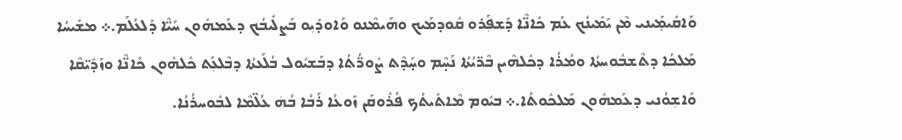ܘܰܐܩܺܝܡ݂ܰܝܢܝ ܡܶܢ ܝܰܡܺܝܢܳܟ ܥܰܡ ܟܺܐܢ̈ܶܐ ܕܰܫܦܼܰܪܘ ܩܽܘܕܡܰܝܟ ܘܗܰܝܡܶܢܘ ܘܰܐܘܕܺܝܼܘ ܒܰܨܠܺܝܒܳܟ ܕܥܰܡܗܽܘܢ ܚܰܝ̈ܶܐ ܕܰܠܥܳܠܰܡ.܀ ܡܫܺܝܚܳܐ ܡܰܠܟܳܐ ܕܬܶܫܒܽܘܚܬܳܐ ܘܡܳܪܳܐ ܕܟܽܠܗܶܝܢ ܒܶܪ̈ܝܳܬܳܐ ܢܰܚ̣ܶܡ ܘܚ̣ܰܕܶܬ ܨܽܘܪ̈ܳܬܳܐ ܕܒܰܫܝܽܘܠ ܒܳܠܰܥܬܳܐ ܕܒܶܠܥܼܰܬ ܟܽܠܗܽܘܢ ܟܺܐܢ̈ܶܐ ܘܙܰܕܺܝ̈ܩܶܐ ܘܰܐܫܼܘܳܢܝ ܕܥܰܡܗܽܘܢ ܡܰܠܟܽܘܬܳܐ.܀ ܒܝܽܘܡ ܡܶܐܬܺܝܬܳܟ ܦܳܪܽܘܩܰܢ ܙܰܘܥܳܐ ܪܰܒܳܐ ܒܳܗܿ ܥܳܠ̈ܡܶܐ ܠܒܽܘܚܪܳܢܳܐ.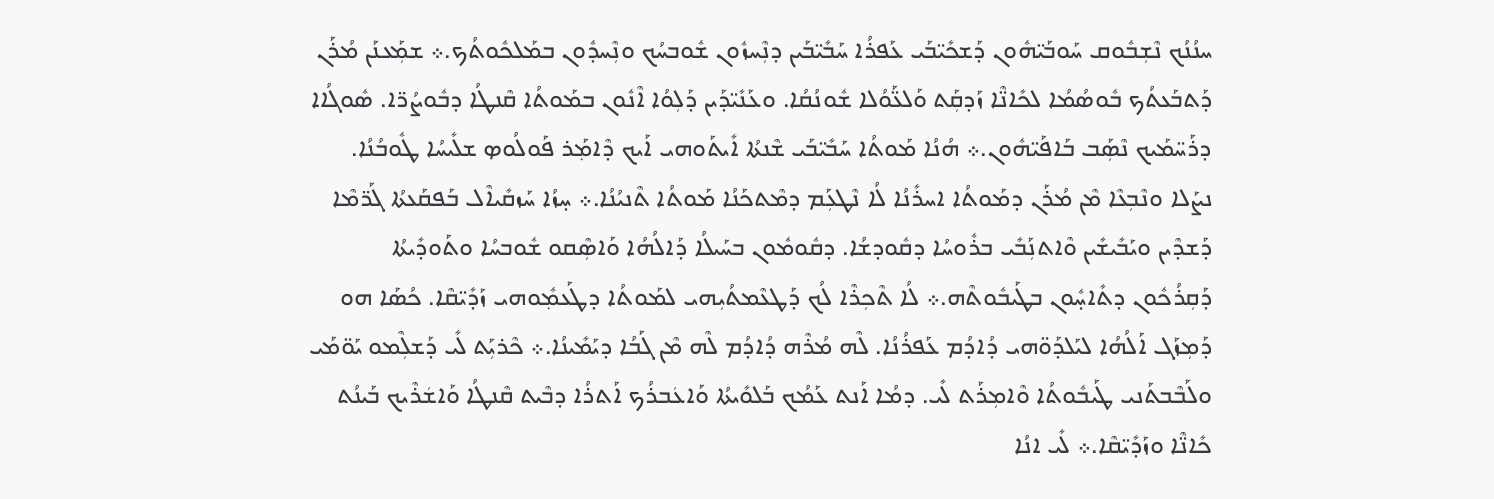ܚܢܳܢܳܟ ܢܶܫܼܒܽܘܩ ܚܰܘܒܰܝ̈ܗܽܘܢ ܕܰܫܟܺܝ̈ܒܰܝ ܥܰܦܪܳܐ ܚܰܒܺܝ̈ܒܰܝܢ ܕܢܼܶܚܙܽܘܢ ܫܽܘܒܚܳܟ ܘܢܼܶܚܕܽܘܢ ܒܡܰܠܟܽܘܬܳܟ.܀ ܫܡܼܰܥܢܰܢ ܡܳܪܰܢ ܕܰܬܒܰܥܬܳܟ ܒܽܘܣܳܡܳܐ ܠܟܺܐܢ̈ܶܐ ܙܰܕܩܼܰܬ ܘܰܠܥ̈ܰܘܳܠܐ ܫܽܘܢܳܩܳܐ. ܘܥܰܢܺܝ̈ܕܰܝܢ ܕܰܠܼܘܳܐ ܐܶܢܽܘܢ ܒܡܰܘܬܳܐ ܩܶܢܛܳܐ ܕܒܽܘܨܳܪ̈ܐ. ܣܽܘܓܳܐܐ ܕܪܰܚ̈ܡܰܝܟ ܢܶܣܼܰܒ ܒܰܐܦܰܝ̈ܗܽܘܢ.܀ ܗܳܢܳܐ ܡܰܘܬܳܐ ܚܰܒܺܝ̈ܒܰܝ ܫܶܢܬܳܐ ܐܺܝܬܰܘܗܝ ܐܰܝܟ ܕܶܐܡ݂ܰܪ ܦܰܘܠܳܘܤ ܫܠܺܝܚܳܐ ܛܽܘܒܳܢܳܐ. ܢܨܰܠܐ ܘܢܶܒܼܥܶܐ ܡܶܢ ܡܳܪܰܢ ܕܡܰܘܬܳܐ ܐܚܪܺܢܳܐ ܠܳܐ ܢܶܛܥܼܰܡ ܕܡܶܬܟܰܢܳܐ ܡܰܘܬܳܐ ܬܶܢܝܳܢܳܐ.܀ ܚ̣ܙܳܐ ܚܰܙܩܺܝܐܶܠ ܒܰܦܩܰܥܬܳܐ ܓܰܪ̈ܡܶܐ ܕܰܫܕܶܝܢ ܘܝܰܒܺܝܫܺܝܢ ܘܶܐܬܢܼܰܒܺܝ ܒܪܽܘܚܳܐ ܕܩܽܘܕܫܳܐ. ܕܩܽܘܡܽܘܢ ܒܚܰܝܠܳܐ ܕܰܐܠܳܗܳܐ ܘܰܐܣܼܶܩܘ ܫܽܘܒܚܳܐ ܘܬܰܘܕܺܝܬܳܐ ܕܰܩܼܪܳܟܽܘܢ ܕܬܺܐܚ̣ܽܘܢ ܒܛܰܝܒܽܘܬܶܗ.܀ ܠܳܐ ܬܶܟܼܪܶܐ ܠܳܟ ܕܰܛܥܶܡܬܳܝܼܗܝ ܠܡܰܘܬܳܐ ܕܛܰܥܡ݂ܽܘܗܝ ܙܰܕܺܝ̈ܩܶܐ. ܟܳܣܰܐ ܗܘ ܕܰܡܼܙܰܓ ܐܰܠܳܗܳܐ ܠܝܰܠܕܰܘ̈ܗܝ ܕܳܐܕܳܡ ܥܰܦܪܳܢܳܐ. ܠܶܗ ܡܳܪܶܗ ܕܳܐܕܳܡ ܠܶܗ ܡܶܢ ܓܰܒܳܐ ܕܝܰܡܺܝܢܳܐ.܀ ܟܶܪܝܼܰܬ ܠܺܝ ܕܰܫܠܼܶܡܘ ܝܰܘ̈ܡܰܝ ܘܠܰܒܶܒܬܰܢܝ ܛܰܝܒܽܘܬܳܐ ܘܶܐܡܼܪܰܬ ܠܺܝ. ܕܡܳܐ ܐܰܢܬ ܥܰܡܳܟ ܒܰܠܘܺܝܬܳܐ ܘܰܐܥܿܒܪܳܟ ܐܰܬܪܳܐ ܕܒܶܝܬ ܩܶܢܛܳܐ ܘܰܐܫܿܪܶܝܟ ܒܰܝܢܳܬ ܟܺܐܢ̈ܶܐ ܘܙܰܕܺܝ̈ܩܶܐ.܀ ܠܺܝ ܐܢܳܐ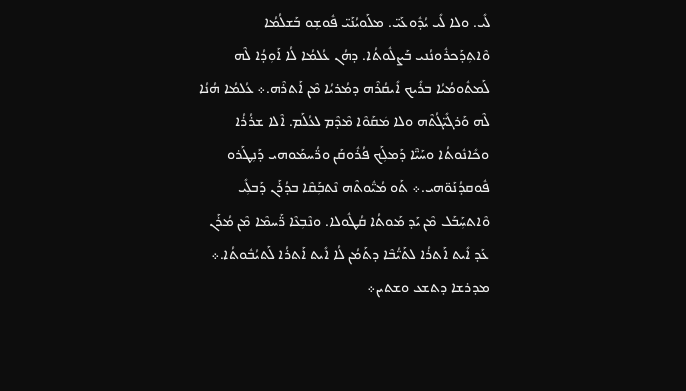ܠܺܝ. ܘܠܐ ܠܺܝ ܝܳܕܽܘܥܰܝ̈. ܡܠܰܘܝܳܢܰܝ̈ ܦܽܘܫܼܘ ܒܰܫܠܳܡܳܐ ܘܶܐܬܼܕܰܟܪܽܘܢܳܢܝ ܒܰܨܠܽܘܬܳܐ. ܕܗܳܢ ܥܳܠܡܳܐ ܠܳܐ ܐܰܘܼܕܳܐ ܠܶܗ ܠܰܡܬܽܘܡܳܝܳܐ ܒܪܺܝܟ ܐܺܝܩܳܪܶܗ ܕܡܳܪܝܳܐ ܡܶܢ ܐܰܬܪܶܗ.܀ ܥܳܠܡܳܐ ܗܳܢܳܐ ܠܶܗ ܘܰܪܓܺܝ̈ܓܳܬܶܗ ܘܠܐ ܡܿܩܰܘܶܐ ܡܶܕܶܡ ܠܥܳܠܰܡ. ܐܶܠܐ ܫܪܳܪܳܐ ܘܟܺܐܢܽܘܬܳܐ ܘܚܰܝ̈ܶܐ ܕܰܡܠܼܰܟ ܦܳܪܽܘܩܰܢ ܘܪ̈ܳܚܡܰܘܗܝ ܕܰܢܼܛܰܪܘ ܦܽܘܩܕܳܢܰܘ̈ܗܝ.܀ ܬܰܘ ܡܳܝ̈ܽܘܬܶܗ ܢܶܬܒܼܰܩܶܐ ܒܕܳܪܰܢ ܕܰܒܠܼܺܝ ܘܶܐܬܚܼܰܒܰܠ ܡܶܢ ܝܰܕ ܡܰܘܬܳܐ ܩܳܛܽܘܠܐ. ܘܢܶܒܼܥܶܐ ܪ̈ܰܚܡܶܐ ܡܶܢ ܡܳܪܰܢ ܥܰܕ ܐܺܝܬ ܐܰܬܪܳܐ ܠܬܰܝ̈ܳܒܶܐ ܕܬܰܡܳܢ ܠܳܐ ܐܺܝܬ ܐܰܬܪܳܐ ܠܰܬܝܳܒܽܘܬܳܐ.܀
ܡܕܪܫܐ ܕܬܫܥ ܘܫܬܝܢ܀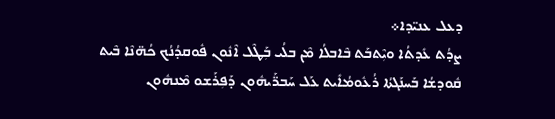ܕܥܠ ܥܢܝ̈ܕܐ܀
ܨܕܳܬ ܥܺܕܬܳܐ ܘܝܼܶܬܒܰܬ ܒܶܐܒܠܳܐ ܡܶܢ ܒܠܳܝ ܒܼܰܛܶܠ ܐܶܢܽܘܢ ܦܽܘܩܕܳܢܳܟ ܟܳܗ̈ܢܶܐ ܒܶܝܬ ܩܽܘܕܫܳܐ ܒܰܚܢܰܓܬܳܐ ܪܳܥܽܘܡܳܐܺܝܬ ܥܰܠ ܚܰܒܪ̈ܰܝܗܽܘܢ ܕܰܦܼܪܰܫܘ ܡܶܢܗܽܘܢ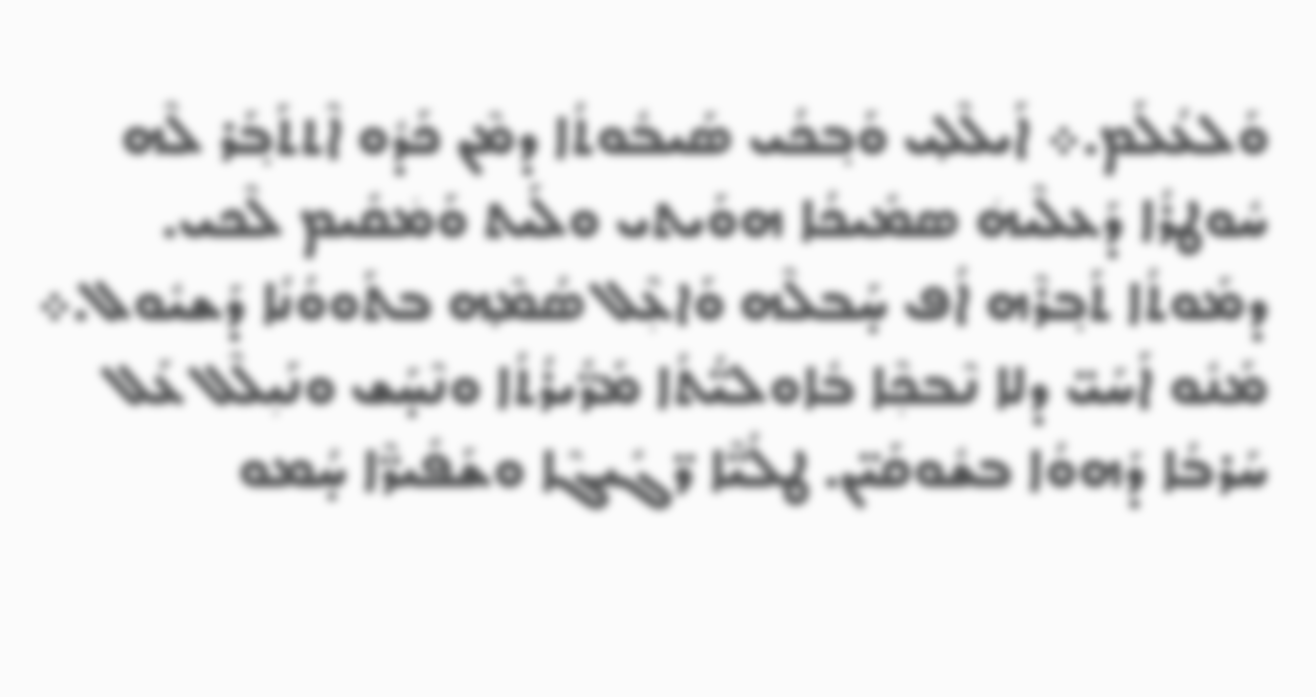ܘܰܠܥܳܠܰܡ.܀ ܐܰܝܠܶܠ݂ܝ ܘܰܒ݂ܟܳܝ ܣܰܝܒܽܘܬܳܐ ܕܡܶܢ ܟܰܕܽܘ ܐܶܬܬܰܒ݂ܰܪ ܠܶܗ ܚܽܘܛܪܳܐ ܕܰܥܠܶܝܗܿ ܣܡܺܝܟܳܐ ܗܘܰܝܬܝ ܘܠܰܝܬ ܘܰܡܿܩܺܝܡ ܠܶܟܝ. ܕܡܰܘܬܳܐ ܬܰܒ݂ܪܶܗ ܐܳܦ ܚ̣ܰܒܠܶܗ ܘܰܐܥܼܶܠ ܣܳܡ݂ܶܗ ܒܬܰܘܘܳܢܳܐ ܕܰܫܝܽܘܠ.܀ ܡܰܢܽܘ ܐܰܚܰܝ̈ ܕܠܐ ܢܶܒܟܼܶܐ ܒܽܐܘܠܝ̈ܳܬܳܐ ܡܰܪ̈ܺܝܪܳܬܳܐ ܘܢܶܚ̣ܰܫ ܘܢܰܝܼܠܶܠ ܥܰܠ ܚܰܪܒܳܐ ܕܰܗܘܳܐ ܒܫܽܘܩܰܝ̈ܢ. ܛܠܳܝ̈ܶܐ ܪ̈ܓܺܝܓܶܐ ܘܫܰܦܺܝܪ̈ܶܐ ܚ̣ܳܡܘ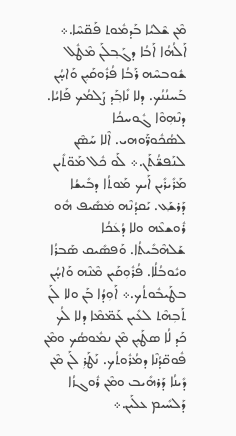ܡܶܢ ܫܶܠܝܳܐ ܒܰܕܡܽܘܬ ܦܰܩ̈ܚܶܐ.܀ ܐܰܠܳܗܳܐ ܐܰܒܳܐ ܕܓܰܒ݂ܠܰܢ ܡܶܛܽܠ ܫܽܘܒܚܶܗ ܪܰܒܳܐ ܦܳܪܽܘܩܰܝܼܢ ܘܰܐܚ̣ܳܢ ܒܰܚܢܳܢܳܟ. ܕܠܐ ܢܺܐܒ݂ܰܕ ܨܰܠܡܳܟ ܦܰܐܝܳܐ. ܕܢܶܗܼܘܶܐ ܓܽܘܚܟܳܐ ܠܣܳܟܽܘܪ̈ܰܘܗܝ. ܐܶܠܐ ܚܰܣ݂ܶܢ ܠܢܰܦܫ̈ܳܬܰܢ.܀ ܠܰܘ ܟܽܠ ܡܰܘ̈ܬܺܝܢ ܡܰܪܺܝܪܺܝܢ ܐܰܝܟ ܡܰܘܬܳܐ ܕܒܺܝܫܳܐ ܕܰܪܫ݂ܰܥ. ܝܰܩܕܳܢܶܗ ܡܿܣܺܝܦ ܗܽܘ ܪܽܘܫܥܶܗ ܘܠܐ ܕܳܥܿܟܳܐ ܫܰܠܗܶܒܺܝܬܳܐ. ܘܰܦܣܺܝܩ ܣܰܒܪܳܐ ܘܝܽܘܒܳܠܳܐ. ܦܳܪܽܘܼܩܰܝܢ ܡܶܢܶܗ ܘܰܐܚ̣ܳܢ ܒܛܰܝܒܽܘܬܳܟ.܀ ܐܰܘܼܕܳܐ ܒܰܢ ܘܠܐ ܠܰܢ ܬܰܒܼܗܶܬ ܠܥܺܝܢ ܥܰܡ̈ܡܶܐ ܕܠܐ ܠܳܟ ܟܰܕ ܠܳܐ ܣܛܰܝܼܢ ܡܶܢ ܢܡܽܘܣܳܟ ܘܡܶܢ ܦܽܘܩ̈ܕܳܢܶܐ ܕܡܳܪܽܘܬܳܟ. ܢܰܛܰܪܼ ܠܰܢ ܡܶܢ ܕܺܝܢܳܐ ܕܰܪܗܺܝܒ ܘܡܶܢ ܪܽܘܓܙܳܐ ܕܰܠܚܺܝܡ ܥܠܰܝܢ.܀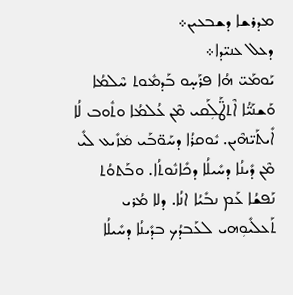ܡܕܪܫܐ ܕܫܒܥܝܢ܀
ܕܥܠ ܥܢܝ̈ܕܐ܀
ܝܰܘܡܰܝ̈ ܗܳܐ ܦܪܰܚ̣ܘ ܒܰܕܡܽܘܬ ܚܶܠܡܳܐ ܘܰܫܢܰܝ̈ܳܐ ܐܶܬܛ̈ܰܠܼܰܩܝ ܡܶܢ ܥܳܠܡܳܐ ܘܬܽܘܒ ܠܳܐ ܐܺܝܬܰܝ̈ܗܶܝܢ. ܝܽܘܩܪܳܐ ܕܚܰܘ̈ܒܰܝ ܡܿܙܺܝܥ ܠܺܝ ܡܶܢ ܕܺܝܢܳܐ ܕܚܺܝܠܳܐ ܕܟܺܐܢܽܘܬܳܐ. ܘܒܰܬܘܳܬ ܢܰܦܫܳܐ ܥܰܡ ܢܒܺܝܳܐ ܐܢܳܐ. ܕܠܐ ܡܳܪܝ ܬܰܥܠܺܝܘܼܗܝ ܠܥܰܒܕܳܟ ܒܕܺܝܢܳܐ ܕܚܺܝܠܳܐ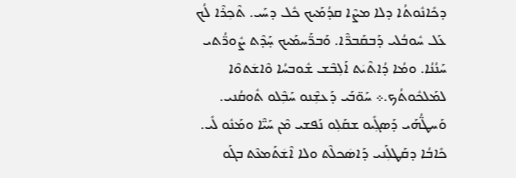ܕܟܺܐܢܽܘܬܳܐ ܕܠܐ ܡܨܶܐ ܩܕܳܡܰܝܟ ܟܽܠ ܕܚܰܝ. ܬܶܟܼܪܶܐ ܠܳܟ ܥܰܠ ܚܽܘܒܳܠܝ ܕܰܒܩܰܒܪ̈ܶܐ. ܘܰܒܪ̈ܰܚܡܰܝܟ ܚ̣ܰܕܶܬ ܨܽܘܪ̈ܳܬܝ ܚܰܢܳܢܳܐ. ܘܡܳܐ ܕܳܐܬܶܝܿܬ ܐܰܠܼܒܶܫ ܫܽܘܒܚܳܐ ܘܶܐܫܿܬܘܶܐ ܠܡܰܠܟܽܘܬܳܟ.܀ ܚܰܘ̈ܒܰܝ ܕܰܥܫܼܶܢܘ ܚܰܒܼܶܠܘ ܬܽܘܩܳܢܝ. ܘܰܚܛ̈ܳܗܰܝ ܕܰܣܓܼܺܝܘ ܫܩܰܠܼܘ ܢܰܦܫܝ ܡܶܢ ܚܰܝ̈ܶܐ ܘܡܰܢܽܘ ܠܺܝ. ܟܺܐܒܳܐ ܕܩܰܛܠܼܰܢܝ ܕܰܐܣܿܟܠܶܬ ܘܠܐ ܐܶܫܿܬܰܡܥܶܬ ܒܓܰܘ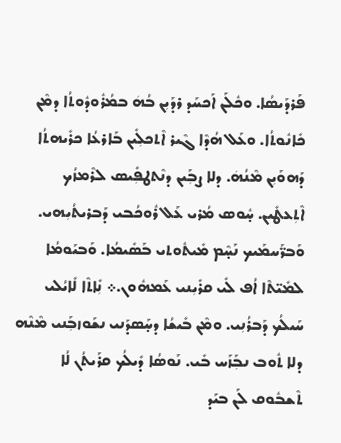ܦܰܪܕܰܝܣܳܐ. ܘܟܽܠܰܢ ܐܰܟܚܰܕ ܪܕܰܝܼܢ ܒܳܗܿ ܒܡܳܪܽܘܕܽܘܬܳܐ ܕܡܶܢ ܟܺܐܢܽܘܬܳܐ. ܘܥܰܠ ܗܳܕܶܐ ܓܶܝܪ ܐܶܬܟܠܼܺܝܢ ܒܰܐܪܥܳܐ ܟܪܺܝܗܬܳܐ ܕܰܗܘܰܝܼܢ ܡܶܢܳܗܿ. ܕܠܐ ܨܒܼܰܝܢ ܕܢܶܬܛܦܼܺܝܣ ܠܪܶܡܙܳܟ ܐܶܬܼܥܛܺܝܢ. ܚ̣ܽܘܣ ܡܳܪܝ ܥܰܠ ܪܽܘܟܳܒܝ ܕܰܒܪܝܬܳܝܼܗܝ. ܘܰܒܪ̈ܰܚܡܰܝܟ ܢܰܚ̣ܶܡ ܡܺܝܬܽܘܬܝ ܒܰܣܺܝܡܳܐ. ܘܰܒܝܰܘܡܳܐ ܠܡܺܝ̈ܬܶܐ ܐܳܦ ܠܺܝ ܩܪܺܝܼܢܝ ܥܰܡܗܽܘܢ.܀ ܢܼܺܐܬܶܐ ܠܺܐܝܳܠܝ ܚܰܝܠܳܟ ܕܰܒܪܳܢܼܝ. ܘܡܶܢ ܒܺܝܫܳܐ ܕܚ̣ܰܣܕܰܢܝ ܢܫܰܘܙܒܼܰܢܝ ܡܶܢܶܗ ܕܠܐ ܬܽܘܒ ܢܒܼܰܙܰܚ ܒܺܝ. ܢܰܘܣܳܐ ܕܺܝܠܳܟ ܩܪܰܝܬܳܢ ܠܳܐ ܬܶܫܒܽܘܩ ܠܰܢ ܒܝܰܕ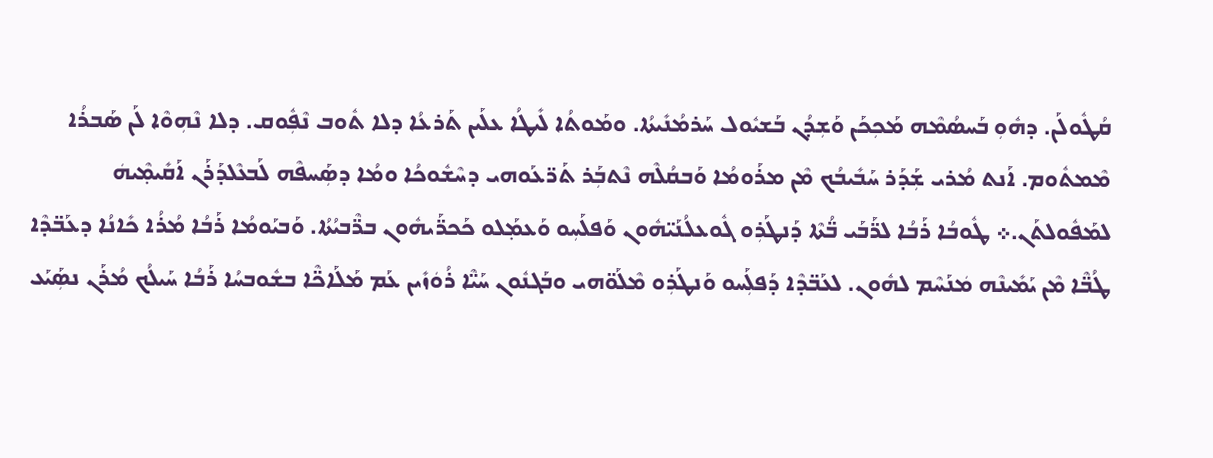ܩܳܛܽܘܠܰܢ. ܕܗܽܘܼ ܒܰܚܣܳܡܶܗ ܡܰܟܼܟܰܢ ܘܰܫܼܕܳܢ ܒܰܫܝܽܘܠ ܚܰܪܡܳܢܺܝܬܳܐ. ܘܡܰܘܬܳܐ ܠܺܝܛܳܐ ܥܠܰܝܢ ܬܰܪܥܳܐ ܕܠܐ ܬܽܘܒ ܢܶܦܼܽܘܩ. ܕܠܐ ܢܶܗܼܘܶܐ ܠܰܢ ܣܰܒܪܳܐ ܡܶܡܬܽܘܡ. ܐܰܢܬ ܡܳܪܝ ܫܼܰܕܰܪ ܚܰܒܺܝܒܳܟ ܡܶܢ ܡܪܰܘܡܳܐ ܘܰܒܩܳܠܶܗ ܢܶܬܒܼܰܪ ܬܰܪ̈ܥܰܘܗܝ ܕܚܶܫܽܘܟܳܐ ܘܡܳܐ ܕܣܼܰܚܦܶܗ ܠܰܒܥܶܠܕܰܪܰܢ ܐܰܩܺܝܡ݂ܶܝܗܿ ܠܡܰܦܽܘܠܬܰܢ.܀ ܛܽܘܒܳܐ ܪܰܒܳܐ ܠܪ̈ܰܒܰܝ ܒ̈ܳܬܶܐ ܕܰܢܛܰܪܼܘ ܓܽܘܥܠܳܢܰܝ̈ܗܽܘܢ ܘܰܦܠܰܚܼܘ ܘܰܥܡ݂ܰܠܘ ܟܰܟܪ̈ܰܝܗܽܘܢ ܒܪ̈ܶܒܝܳܬܳܐ. ܘܰܒܝܰܘܡܳܐ ܪܰܒܳܐ ܡܳܪܳܐ ܟܺܐܢܳܐ ܕܥܰܒ̈ܕܶܐ ܛܳܒ̈ܶܐ ܡܶܢ ܝܰܡܺܝܢܶܗ ܡܿܢܰܚܶܡ ܠܗܽܘܢ. ܠܥܰܒ̈ܕܶܐ ܕܰܦܠܼܰܚܘ ܘܰܢܛܰܪܼܘ ܡܶܠܰܘ̈ܗܝ ܘܒܰܓܢܽܘܢ ܚܰܝ̈ܶܐ ܪܳܘܿܙܺܝܢ ܥܰܡ ܡܰܠܰܐܟ̈ܶܐ ܒܫܽܘܒܚܳܐ ܪܰܒܳܐ ܚܰܝܠܳܟ ܡܳܪܰܢ ܢܣܼܰܝܰܥ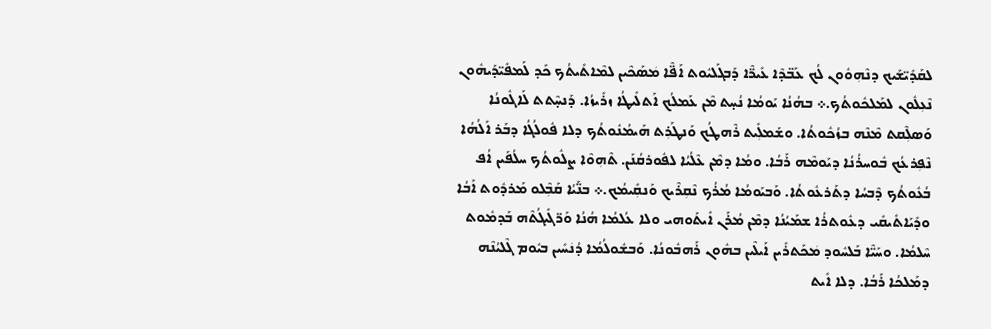ܠܩܰܕܺܝ̈ܫܰܝܟ ܕܢܶܗܼܘܽܘܢ ܠܳܟ ܥܰܒ̈ܕܶܐ ܥܺܝܪ̈ܶܐ ܕܰܒܓܰܠܝܽܘܬ ܐܰܦ̈ܶܐ ܡܿܣܰܟܶܝܢ ܠܡܶܐܬܺܝܬܳܟ ܟܰܕ ܠܰܡܦܺܝ̈ܕܰܝܗܽܘܢ ܢܶܥܼܠܽܘܢ ܠܡܰܠܟܽܘܬܳܟ.܀ ܒܗܳܢܳܐ ܝܰܘܡܳܐ ܢܳܚ̣ܬ ܡܶܢ ܥܰܡܠܳܟ ܐܰܬܠܺܝܛܳܐ ܙܪܺܝܙܳܐ. ܕܰܢܚ̣ܶܬܬ ܠܰܐܓܽܘܢܳܐ ܘܰܣܠܼܶܩܬ ܡܶܢܶܗ ܒܙܳܟܽܘܬܳܐ. ܘܫܰܡܠܼܺܝܬ ܪܶܗܛܳܟ ܘܰܢܛܰܪܼܬ ܗܰܝܡܳܢܽܘܬܳܟ ܕܠܐ ܦܽܘܠܳܓܳܐ ܕܒܰܪ ܐܰܠܳܗܳܐ ܢܶܦܼܪܥܳܟ ܒܽܘܚܪܳܢܳܐ ܕܝܰܘܡܶܗ ܪܰܒܳܐ. ܘܡܳܐ ܕܡܶܢ ܥܶܠܳܝܳܐ ܠܦܽܘܪܩܳܢܰܢ. ܬܶܗܼܘܶܐ ܨܠܽܘܬܳܟ ܚܠܳܦܰܝܢ ܐܳܦ ܒܳܥܽܘܬܳܟ ܕܶܒܚܳܐ ܕܬܰܪܥܽܘܬܳܐ. ܘܰܒܝܰܘܡܳܐ ܡܳܪܳܟ ܢܶܩܼܪܶܝܟ ܘܰܢܩܼܺܝܡܳܟ.܀ ܒܢ̈ܰܝܳܐ ܩܰܒܼܶܠܘ ܡܰܪܕܽܘܬ ܐܰܒܳܐ ܘܕܺܝܰܐܬܺܝܩܺܝ ܕܥܽܘܬܪܳܐ ܫܡܰܝܳܢܳܐ ܕܡܶܢ ܡܳܪܰܢ ܐܺܝܬܰܘܗܝ ܘܠܐ ܥܳܠܡܳܐ ܗܳܢܳܐ ܘܰܪ̈ܓܺܝܓܳܬܶܗ ܒܰܕܡܽܘܬ ܚܶܠܡܳܐ. ܘܚܰܝ̈ܶܐ ܒܰܠܚܽܘܕ ܡܿܟܰܬܪܺܝܢ ܐܰܝܠܶܝܢ ܒܗܽܘܢ ܪܰܗܒܽܘܢܳܐ. ܘܰܒܫܽܘܠܳܡܳܐ ܕܳܢܿܚܺܝܢ ܒܝܽܘܡ ܓܶܠܝܳܢܶܗ ܕܡܰܠܟܳܐ ܪܰܒܳܐ. ܕܠܐ ܐܺܝܬ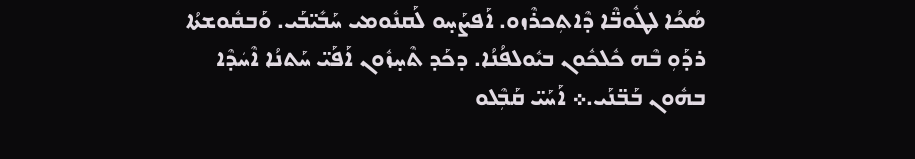ܣܳܟܳܐ ܠܛܽܘܒ̈ܶܐ ܕܶܐܬܼܟܪܶܙܘ. ܐܰܦܨܰܚ̣ܘ ܠܰܩܢܽܘܡܝ ܚܰܒܺܝ̈ܒܰܝ. ܘܰܒܩܽܘܫܬܳܐ ܪܕܰܘܼ ܒܶܗ ܟܽܠܟܽܘܢ ܒܝܽܘܠܦܳܢܳܐ. ܕܟܰܕ ܬܶܚ̣ܙܽܘܢ ܐܰܦܰܝ̈ ܚܰܬܢܳܐ ܐܶܚܿܕܶܐ ܒܗܽܘܢ ܒܰܒ̈ܢܰܝ.܀ ܐܰܚܰܝ̈ ܩܰܒܼܶܠܘ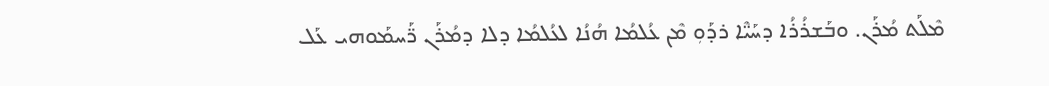ܡܶܠܰܬ ܡܳܪܰܢ. ܘܒܰܫܪܳܪܳܐ ܕܚܰܝ̈ܶܐ ܪܕܰܘܼ ܡܶܢ ܥܳܠܡܳܐ ܗܳܢܳܐ ܠܥܳܠܡܳܐ ܕܠܐ ܕܡܳܪܰܢ ܪ̈ܰܚܡܰܘܗܝ ܥܰܠ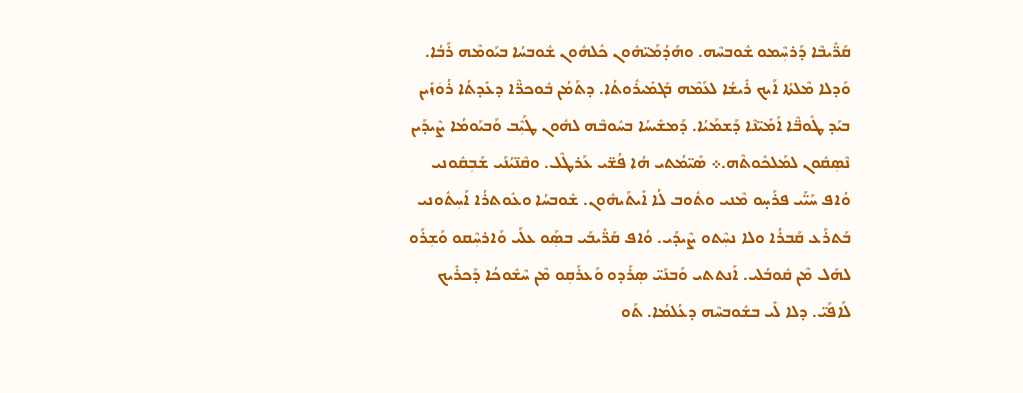ܩܰܪ̈ܺܝܒܶܐ ܕܰܪܚܼܶܡܘ ܫܽܘܒܚܶܗ. ܘܗܰܕܳܡܰܝ̈ܗܽܘܢ ܟܽܠܗܽܘܢ ܫܽܘܒܚܳܐ ܒܝܰܘܡܶܗ ܪܰܒܳܐ. ܘܰܕܠܐ ܡܶܠܬܳܐ ܐܰܝܟ ܪܺܝܫܳܐ ܠܥܰܡܶܗ ܒܰܓܡܺܝܪܽܘܬܳܐ. ܕܬܰܡܳܢ ܒܽܘܟܪ̈ܶܐ ܕܥܺܕܬܳܐ ܪܳܘܿܙܺܝܢ ܒܝܰܕ ܛܽܘܒ̈ܶܐ ܐܰܡܺܝ̈ܢܶܐ ܕܰܫܡܰܝܳܐ. ܕܰܡܫܺܝܚܳܐ ܒܚܽܘܒܶܗ ܠܗܽܘܢ ܛܰܝܼܶܒ ܘܰܒܝܰܘܡܳܐ ܨܶܝܕܰܝܢ ܢܶܣܼܩܽܘܢ ܠܡܰܠܟܽܘܬܶܗ.܀ ܣܺܝ̈ܡܳܬܝ ܗܳܐ ܦܳܫ̈ܝ ܥܰܪܛܶܠ. ܘܩܶܢ̈ܝܳܢܰܝ ܫܰܒܼܩܽܘܢܝ ܘܳܐܦ ܚܰܝ̈ܰܝ ܦܪܰܚ̣ܘ ܡܶܢܝ ܘܬܽܘܒ ܠܳܐ ܐܺܝܬܰܝܗܽܘܢ. ܫܽܘܒܚܳܐ ܘܥܽܘܬܪܳܐ ܐܰܚܼܬܽܘܢܝ ܒܰܬܪܰܥ ܩܰܒܪܳܐ ܘܠܐ ܢܚܼܶܬܘ ܨܶܝܕܰܝ. ܘܳܐܦ ܩܰܪ̈ܺܝܒܰܝ ܒܣܼܰܘ ܥܠܰܝ ܘܰܐܪܚܼܶܩܘ ܘܰܫܼܪܰܘ ܠܗܰܠ ܡܶܢ ܩܽܘܒܳܠܝ. ܐܰܢܬܬܝ ܘܰܒܢܰܝ̈ ܣ݂ܪܰܕܘ ܘܰܥܪܰܩܼܘ ܡܶܢ ܚܶܫܽܘܟܳܐ ܕܰܟܪܺܝܟ ܠܰܐܦܰܝ̈. ܕܠܐ ܠܺܝ ܒܫܽܘܒܚܶܗ ܕܥܳܠܡܳܐ. ܬܰܘ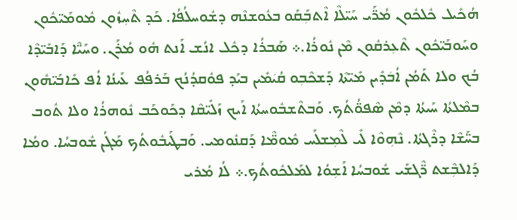ܗܳܟܺܝܠ ܟܽܠܟܽܘܢ ܡܳܪ̈ܰܝ ܚܰܝ̈ܠܶܐ ܐܶܬܒܼܰܩܰܘ ܒܥܽܘܫܢܶܗ ܕܫܽܘܚܠܳܦܳܐ. ܟܰܕ ܬܶܚܼܙܽܘܢ ܡܽܘܡܰܝ̈ܟܽܘܢ ܘܚܰܘܒܰܝ̈ܟܽܘܢ ܬܶܥܼܪܩܽܘܢ ܡܶܢ ܢܽܘܪܳܐ.܀ ܣܰܒܪܳܐ ܕܟܽܠ ܐܢܳܫ ܐܰܢܬ ܗܽܘ ܡܳܪܰܢ. ܘܚܰܝ̈ܶܐ ܕܰܐܒܺܝ̈ܕܶܐ ܒܳܟ ܘܠܐ ܬܰܡܳܢ ܐܳܒܿܕܺܝܢ ܡܺܝ̈ܬܶܐ ܕܰܫܟܶܒܼܘ ܩܳܝܿܡܺܝܢ ܒܝܰܕ ܦܘܽܩܕܳܢܳܟ ܒܰܪܦܳܦ ܥܰܝܢܳܐ ܐܳܦ ܟܺܐܒܰܝ̈ܗܽܘܢ ܒܡܶܠܬܳܐ ܚܰܝܬܳܐ ܕܡܶܢ ܣܶܦܘ̈ܳܬܳܟ. ܘܰܒܬܶܫܒܽܘܚܬܳܐ ܐܰܝܟ ܙܰܠܺܝ̈ܩܶܐ ܕܟܰܘܟܰܒ ܢܽܘܗܪܳܐ ܘܠܐ ܬܽܘܒ ܒܚ̈ܰܫܶܐ ܕܪܶܓܬܳܐ. ܢܶܗܼܘܶܐ ܠܺܝ ܠܶܡܼܫܠܰܚ ܡܽܘܡ̈ܶܐ ܕܰܩܢܽܘܡܝ. ܘܰܒܛܰܝܒܽܘܬܳܟ ܡܰܓܳܢ ܫܽܘܒܚܳܐ. ܘܡܳܐ ܕܰܐܠܒܼܶܫܬ ܪ̈ܶܓܫܰܝ ܫܽܘܒܚܳܐ ܐܰܫܼܘܳܐ ܠܡܰܠܟܽܘܬܳܟ.܀ ܠܳܐ ܡܳܪܝ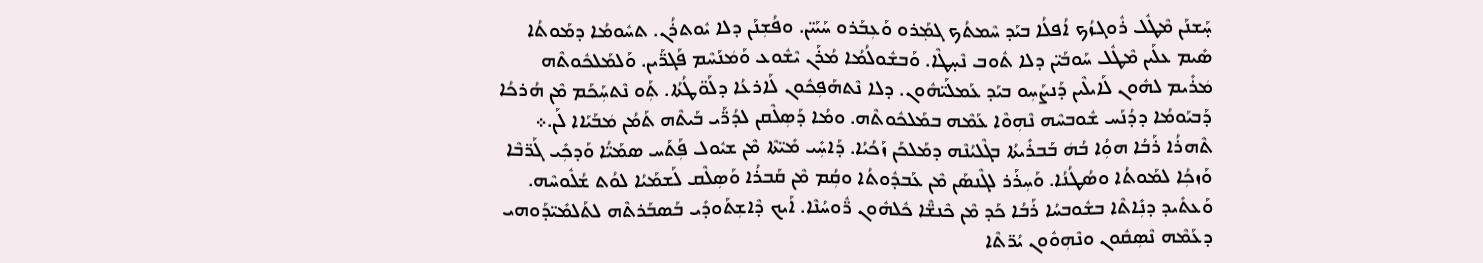ܚ̣ܰܫܢܰܢ ܡܶܛܽܠ ܪܽܘܓܙܳܟ ܐܳܦܠܳܐ ܒܝܰܕ ܚܶܡܬܳܟ ܓܡ݂ܰܪܘ ܘܰܥܼܒܰܪܘ ܚܰܝܰܝ̈ܢ. ܘܦܳܫܼܢܰܢ ܕܠܐ ܝܽܘܬܪܳܢ. ܬܚܽܘܡܳܐ ܕܡܰܘܬܳܐ ܣܺܝܡ ܥܠܰܝܢ ܡܶܛܽܠ ܚܰܘܒܰܝ̈ܢ ܕܠܐ ܬܽܘܒ ܢܶܚ̣ܛܶܐ. ܘܰܒܫܽܘܠܳܡܳܐ ܡܳܪܰܢ ܝܶܫܽܘܥ ܘܰܡܿܢܰܚܶܡ ܦܰܓܪ̈ܰܝܢ. ܘܰܠܡܰܠܟܽܘܬܶܗ ܡܿܪܺܝܡ ܠܗܽܘܢ ܠܰܐܝܠܶܝܢ ܕܰܢܨܰܚܼܘ ܒܝܰܕ ܥܰܡܠܰܝ̈ܗܽܘܢ. ܕܠܐ ܢܶܬܗܰܦܼܟܽܘܢ ܠܰܐܪܥܳܐ ܕܠܰܘ̈ܛܳܬܳܐ. ܬܼܰܘ ܢܶܬܚܼܰܟܰܡ ܡܶܢ ܗܳܪܟܳܐ ܕܰܒܝܰܘܡܳܐ ܕܕܳܢܰܚ ܫܽܘܒܚܶܗ ܢܶܗܼܘܶܐ ܥܰܡܶܗ ܒܡܰܠܟܽܘܬܶܗ. ܘܡܳܐ ܕܰܣܼܠܶܩܢ ܠܕܳܪ̈ܰܝ ܒܰܝܬܶܗ ܬܰܡܳܢ ܡܿܒܰܝܰܐܐ ܠܰܢ.܀ ܬܶܗܪܳܐ ܪܰܒܳܐ ܗܘܼܳܐ ܒܳܗܿ ܒܰܒܪܺܝܬܳܐ ܒܓܶܠܝܳܢܶܗ ܕܡܰܠܟܰܢ ܙܰܟܳܝܳܐ. ܕܰܐܚܼܺܝ ܡܺܝ̈ܬܶܐ ܡܶܢ ܫܝܽܘܠ ܦܼܰܬܰܚ ܣܡܰܝ̈ܳܐ ܘܰܕܟܼܺܝ ܓܰܪ̈ܒܶܐ ܘܰܙܟܼܳܐ ܠܡܰܘܬܳܐ ܘܣܳܛܳܢܳܐ. ܘܰܚܼܪܰܪ ܠܓܶܢܣܰܢ ܡܶܢ ܥܰܒܕܽܘܬܳܐ ܘܩܼܳܡ ܡܶܢ ܩܰܒܪܳܐ ܘܰܣܼܠܶܩ ܠܰܫܡܰܝܳܐ ܠܘܳܬ ܫܳܠܽܘܚܶܗ. ܘܰܥܬܺܝܕ ܕܢܼܺܐܬܶܐ ܒܫܽܘܒܚܳܐ ܪܰܒܳܐ ܟܰܕ ܡܶܢ ܟܶܢܫ̈ܶܐ ܟܽܠܗܽܘܢ ܪ̈ܽܘܚܳܢܶܐ. ܐܰܝܟ ܕܶܐܫܼܬܰܘܕܺܝ ܒܰܣܒܰܪܬܶܗ ܠܬܰܠܡܺܝ̈ܕܰܘܗܝ ܕܥܰܡܶܗ ܢܶܣܼܩܽܘܢ ܘܢܶܗܼܘܽܘܢ ܝܳܪ̈ܬܶܐ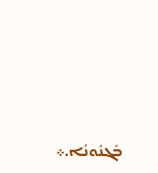ܒܰܓܢܽܘܢܳܐ.܀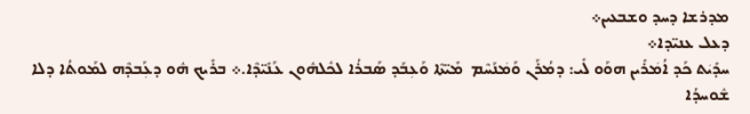ܡܕܪܫܐ ܕܚܕ ܘܫܒܥܝܢ܀
ܕܥܠ ܥܢܝ̈ܕܐ܀
ܚܕܺܝܿܬ ܟܰܕ ܐܳܡܿܪܺܝܢ ܗܘܰܘ ܠܺܝ: ܕܡܳܪܰܢ ܘܰܡܿܢܰܚܶܡ  ܡܺܝ̈ܬܶܐ ܘܰܥܼܒܰܕ ܣܰܒܪܳܐ ܠܟܽܠܗܽܘܢ ܥܰܢܺܝ̈ܕܶܐ.܀ ܒܪܺܝܟ ܗܽܘ ܕܥܼܰܒܕܶܗ ܠܡܰܘܬܳܐ ܕܠܐ ܫܽܘܚܕܳܐ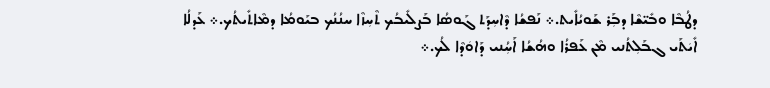ܕܛܳܒܶܐ ܘܒܺܝ̈ܫܶܐ ܕܒܼܰܪ ܫܰܘܝܳܐܺܝܬ.܀ ܢܰܦܫܳܐ ܕܶܐܚܼܕܰܬ ܓܰܘܣܳܐ ܒܰܨܠܺܝܒܳܟ ܬܶܚܼܙܶܐ ܚܢܳܢܳܟ ܒܝܰܘܡܳܐ ܕܡܶܐܬܺܝܬܳܟ.܀ ܥܰܕܠܳܐ ܐܺܝܿܬܰܝ ܓܒܰܠܼܬܳܢܝ ܡܶܢ ܥܰܦܪܳܐ ܘܗܳܫܳܐ ܐܰܚܼܳܢܝ ܕܰܐܘܿܕܶܐ ܠܳܟ.܀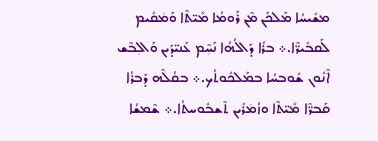ܡܫܺܝܚܳܐ ܡܰܠܟܰܢ ܡܶܢ ܪܰܘܡܳܐ ܡܺܝ̈ܬܶܐ ܘܰܡܿܩܺܝܡ ܠܰܩܒܺܝܪ̈ܶܐ.܀ ܒܪܳܐ ܕܰܐܠܳܗܳܐ ܢܰܚܼܶܡ ܥܰܢܝ̈ܕܰܝܢ ܘܰܐܠܼܒܶܫ ܐܶܢܽܘܢ ܫܽܘܒܚܳܐ ܒܡܰܠܟܽܘܬܳܟ.܀ ܒܩܳܠܶܗ ܕܰܒܪܳܐ ܩܰܒܪ̈ܶܐ ܡܺܝ̈ܬܶܐ ܘܙܳܡܿܪܺܝܢ ܬܶܫܒܽܘܚܬܳܐ.܀ ܫܶܡܫܳܐ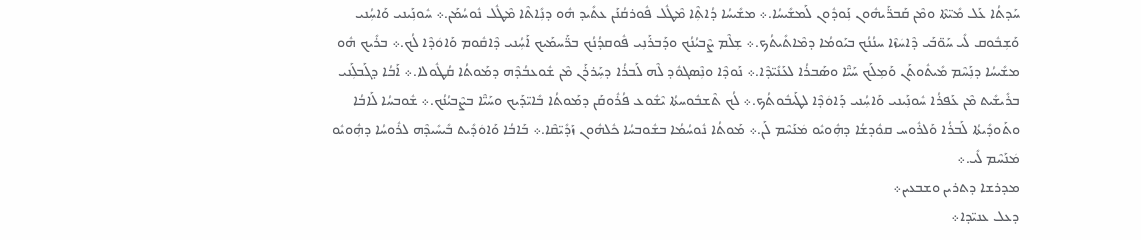ܚܰܕܬܳܐ ܥܰܠ ܡܺܝ̈ܬܶܐ ܘܡܶܢ ܩܰܒܪ̈ܰܝܗܽܘܢ ܢܼܰܘܕܽܘܢ ܠܰܡܫܺܝܚܳܐ.܀ ܡܫܺܝܚܳܐ ܕܳܐܬܼܶܐ ܡܶܛܽܠ ܦܽܘܪܩܳܢܰܢ ܥܬܺܝܕ ܗܽܘ ܕܢܼܺܐܬܶܐ ܡܶܛܽܠ ܢܽܘܚܳܡܰܢ.܀ ܚܽܘܢܼܰܝܢܝ ܘܰܐܚܼܳܢܝ ܘܰܫܼܒܽܘܩ ܠܺܝ ܚܰܘ̈ܒܰܝ ܕܶܐܚܿܙܶܐ ܚܢܳܢܳܟ ܒܝܰܘܡܳܐ ܕܡܶܐܬܺܝܬܳܟ.܀ ܫܼܠܶܡ ܨܶܒܝܳܢܳܟ ܘܕܰܒܪܰܢܼܝ ܦܽܘܩܕܳܢܳܟ ܒܪ̈ܰܚܡܰܝܟ ܐܰܚܼܳܢܝ ܕܶܐܩܽܘܡ ܘܰܐܘܿܕܶܐ ܠܳܟ.܀ ܒܪܺܝܟ ܗܽܘ ܡܫܺܝܚܳܐ ܕܢܼܰܚܶܡ ܡܺܝܬܽܘܬܰܢ ܘܰܡܼܠܰܟ ܚܰܝ̈ܶܐ ܘܣܰܒܪܳܐ ܠܥܰܢܺܝ̈ܕܶܐ.܀ ܢܰܘܕܶܐ ܘܢܼܶܣܓܘܽܕ ܠܶܗ ܠܰܒܪܳܐ ܕܚܼܰܪܪܰܢ ܡܶܢ ܫܽܘܥܒܳܕܶܗ ܕܡܰܘܬܳܐ ܩܳܛܽܘܠܐ.܀ ܐܰܒܳܐ ܕܓܰܒܠܼܰܢܝ ܒܪܺܝܫܺܝܬ ܡܶܢ ܥܰܦܪܳܐ ܚܽܘܢܼܰܝܢܝ ܘܰܐܚܼܳܢܝ ܕܰܐܘܿܕܶܐ ܠܛܰܝܒܽܘܬܳܟ.܀ ܠܳܟ ܬܶܫܒܽܘܚܬܳܐ ܝܶܫܽܘܥ ܦܳܪܽܘܩܰܢ ܕܡܰܘܬܳܐ ܒܺܐܝ̈ܕܰܝܟ ܘܚܰܝ̈ܶܐ ܒܨܶܒܝܳܢܳܟ.܀ ܫܽܘܒܚܳܐ ܠܰܐܒܳܐ ܘܬܰܘܕܺܝܬܳܐ ܠܰܒܪܳܐ ܘܰܠܪܽܘܚ ܩܘܽܕܫܳܐ ܕܗܼܽܘܝܽܘ ܡܿܢܰܚܶܡ ܠܰܢ.܀ ܡܰܘܬܳܐ ܢܽܘܚܳܡܳܐ ܒܫܽܘܒܚܳܐ ܟܽܠܗܽܘܢ ܙܰܕܺܝ̈ܩܶܐ.܀ ܒܰܐܒܳܐ ܘܰܐܘܿܕܺܝܬ ܒܺܝܚܺܝܕܶܗ ܠܪܽܘܚܳܐ ܕܗܼܽܘܝܽܘ ܡܿܢܰܚܶܡ ܠܺܝ.܀
ܡܕܪܫܐ ܕܬܪܝܢ ܘܫܒܥܝܢ܀
ܕܥܠ ܥܢܝ̈ܕܐ܀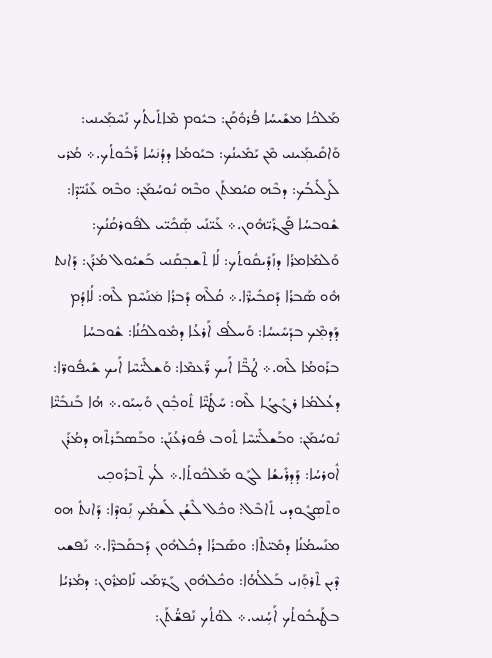ܡܰܠܟܳܐ ܡܫܺܝܚܳܐ ܦܳܪܘܽܩܰܢ: ܒܝܽܘܡ ܡܶܐܬܺܝܬܳܟ ܢܰܚܶܡܼܰܝܢܝ: ܘܰܐܩܺܝܡܼܰܝܢܝ ܡܶܢ ܝܰܡܺܝܢܳܟ: ܒܝܰܘܡܳܐ ܕܕܳܢܿܚܳܐ ܪܰܒܽܘܬܳܟ.܀ ܡܳܪܝ ܠܰܨܠܺܝܒܳܟ: ܕܒܶܗ ܩܝܳܡܬܰܢ ܘܒܶܗ ܢܽܘܚܳܡܰܢ: ܘܒܶܗ ܥܰܢܺܝ̈ܕܶܐ: ܫܽܘܒܚܳܐ ܦܰܓܪܰܝ̈ܗܽܘܢ.܀ ܥܰܝ̈ܢܰܝ ܣܼܰܟܺܝ̈ܝ ܠܦܽܘܪܩܳܢܳܟ: ܘܰܠܡܺܐܡܪܳܐ ܕܙܰܕܺܝܩܽܘܬܳܟ: ܠܳܐ ܬܶܫܒܼܩܰܢܝ ܒܰܫܝܽܘܠ ܡܳܪܰܢ: ܕܰܐܢܬ ܗܽܘ ܣܰܒܪܳܐ ܕܰܩܒܺܝܪ̈ܶܐ.܀ ܩܳܠܶܗ ܕܰܒܪܳܐ ܡܿܢܰܚܶܡ ܠܶܗ: ܠܳܐܕܳܡ ܕܰܕܡܼܶܟ ܒܕܰܚܺܝܚܳܐ: ܘܰܚܠܳܦ ܐܰܪܥܳܐ ܕܡܽܘܠܟܳܢܳܐ: ܫܽܘܒܚܳܐ ܒܪܰܘܡܳܐ ܠܶܗ.܀ ܛܳܒ̈ܶܐ ܐܰܝܟ ܪ̈ܰܥܡܶܐ: ܘܰܫܠܺܝ̈ܚܶܐ ܐܰܝܟ ܫܺܝܦܽܘܪ̈ܐ: ܕܥܳܠܡܳܐ ܪܓܺܝܓܳܐ ܠܶܗ: ܚܰܛܳܝ̈ܶܐ ܬܽܘܒܼܽܘܢ ܘܰܚܼܝܰܘ.܀ ܗܳܐ ܒܰܢܒܺܝ̈ܶܐ ܢܽܘܚܳܡܰܢ: ܘܒܰܫܠܺܝ̈ܚܶܐ ܬܽܘܒ ܦܽܘܪܥܳܢܰܢ: ܘܒܰܣܒܰܪܬܶܗ ܕܡܳܪܰܢ ܐܽܘܪܚܳܐ: ܕܰܕܪܺܝܫܳܐ ܠܓܰܘ ܡܰܠܟܽܘܬܳܐ.܀ ܠܳܟ ܬܶܒܪܽܘܟܼܝ ܘܬܶܣܼܓܽܘܕܝ ܬܺܐܒܶܠ: ܘܟܽܠ ܠܶܫܳܢ ܠܰܫܡܳܟ ܢܼܰܘܕܶܐ: ܕܰܐܢܬܽ ܗܘ ܡܢܰܚܡܳܢܳܐ ܕܡܺܝ̈ܬܶܐ: ܘܣܰܒܪܳܐ ܕܟܽܠܗܽܘܢ ܕܰܒܩܰܒܪ̈ܶܐ.܀ ܢܰܦܫܝ ܕܶܝܢ ܬܶܪܘܼܰܙܝ ܒܰܠܠܳܗܳܐ: ܘܟܽܠܗܽܘܢ ܓܰܪ̈ܡܰܝ ܢܺܐܡ݂ܪܽܘܢ: ܕܡܳܪܝܳܐ ܒܛܰܝܒܽܘܬܳܟ ܐܰܚܼܳܢܝ.܀ ܠܘܳܬܳܟ ܢܰܦܫ̈ܳܬܰܢ: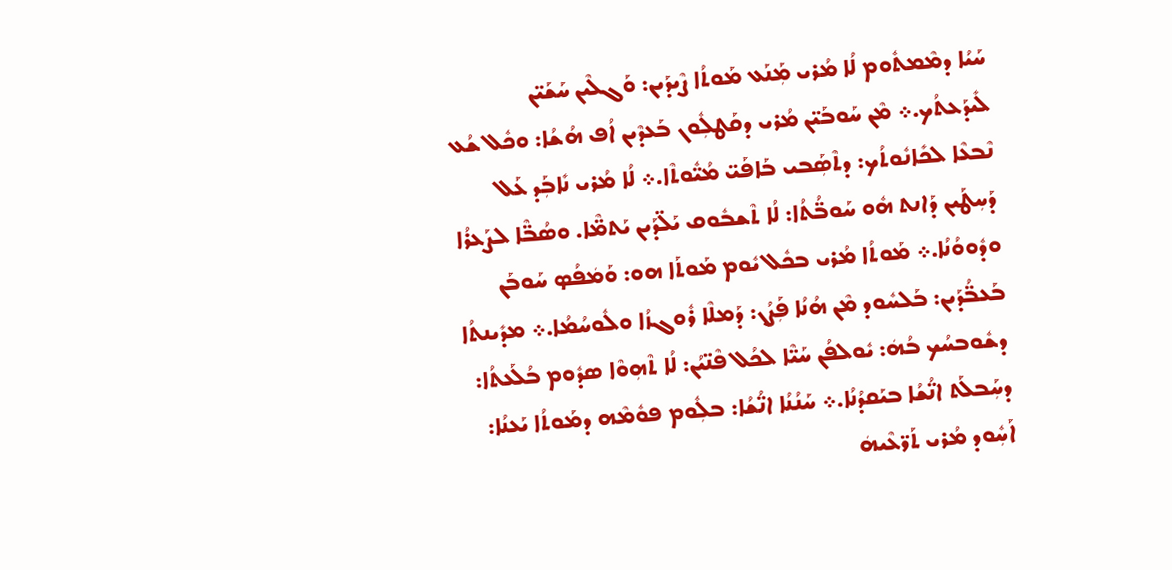ܚܰܝܳܐ ܕܡܶܡܬܽܘܡ ܠܳܐ ܡܳܪܝ ܡܼܰܢܰܥ ܡܰܘܬܳܐ ܨܶܝܕܰܝܢ: ܘܰܓܠܶܝܢ ܚܰܫܰܝ̈ܢ ܠܺܝܕܰܥܬܳܟ.܀ ܡܶܢ ܚܰܘܒܰܝ̈ܢ ܡܳܪܝ ܕܩܰܛܠܼܽܘܢ ܒܰܥܕܶܝܢ ܐܳܦ ܗܳܫܳܐ: ܘܟܽܠ ܫܳܥ ܢܶܒܥܶܐ ܠܟܺܐܢܽܘܬܳܟ: ܕܬܶܣܼܰܒܝ ܒܰܐܦܰܝ̈ ܡܳܝ̈ܽܘܬܶܐ.܀ ܠܳܐ ܡܳܪܝ ܢܺܐܒܼܰܕ ܥܰܠ ܕܰܚܼܛܰܝܢ ܕܰܐܢܬ ܗܽܘ ܚܰܘܒ̈ܳܬܳܐ: ܠܳܐ ܬܶܫܒܽܘܩ ܝܰܠ̈ܕܰܝܢ ܝܰܬܡ̈ܶܐ. ܘܣܳܒ̈ܶܐ ܠܨܰܥܪܳܐ ܘܕܽܘܘܳܢܳܐ.܀ ܡܰܘܬܳܐ ܡܳܪܝ ܒܟܽܠ ܝܽܘܡ ܡܰܘܬܰܐ ܗܘ: ܘܰܡܿܦܳܤ ܚܰܘܒܰܢ ܒܰܥܒ̈ܳܕܰܝܢ: ܒܰܠܚܽܘܕ ܡܶܢ ܗܳܢܳܐ ܦܼܰܨܳܢ: ܕܰܡܠܶܐ ܪܽܘܓܙܳܐ ܘܠܽܘܚܳܡܳܐ.܀ ܡܕܺܝܢܬܳܐ ܕܫܽܘܒܚܳܟ ܒܳܗܿ: ܝܽܘܠܦܳܢ ܚܰܝ̈ܶܐ ܠܟܳܠ ܦܶܢ̈ܝܳܢ: ܠܳܐ ܬܶܗܼܘܶܐ ܣܕܽܘܡ ܒܳܠܰܥܬܳܐ: ܕܚܼܰܒܠܰܬ ܐܢ̈ܳܫܳܐ ܒܝܰܩܕܳܢܳܐ.܀ ܚܰܢܳܢܳܐ ܐܢ̈ܳܫܳܐ: ܒܠܼܽܘܡ ܦܘܽܡܶܗ ܕܡܰܘܬܳܐ ܝܰܥܢܳܐ: ܐܰܚܼܽܘܕ ܡܳܪܝ ܬܰܪ̈ܥܶܝܗܿ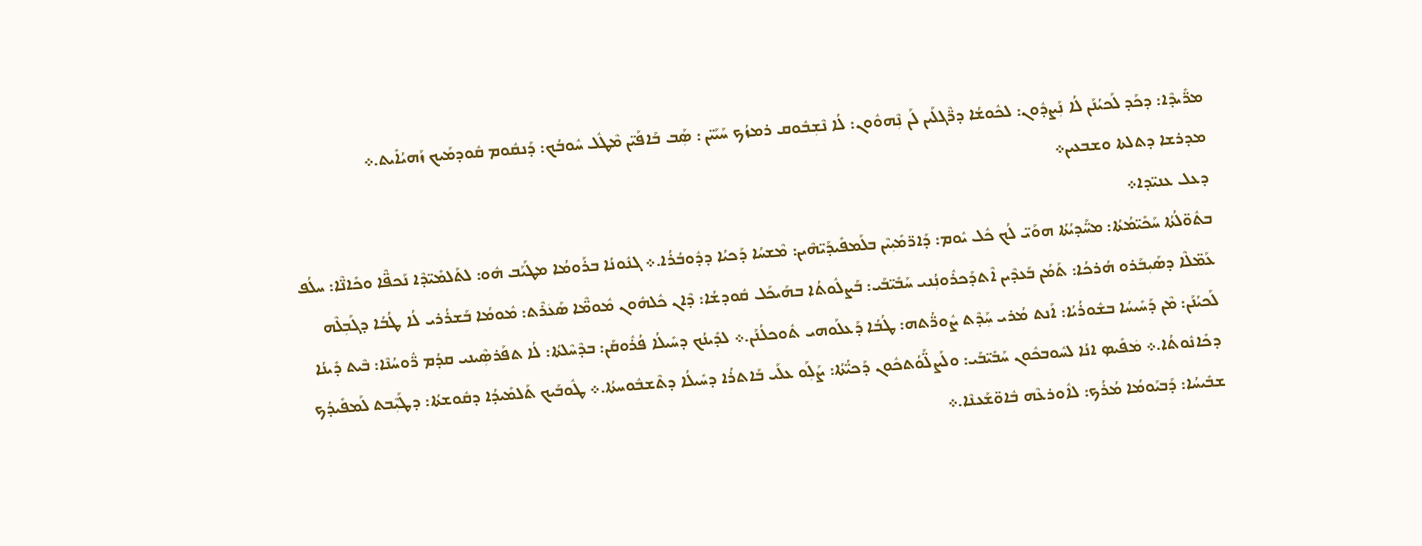ܡܪ̈ܺܝܕܶܐ: ܕܟܰܕ ܠܰܟܝܳܢܰܢ ܠܳܐ ܢܼܰܨܕܽܘܢ: ܠܟܽܘܫܳܐ ܕܪ̈ܶܓܠܰܝܢ ܠܰܢ ܢܼܶܗܘܽܘܢ: ܠܳܐ ܢܶܫܼܒܽܘܩ ܪܡܙܳܟ ܚܰܝܰܝ̈ܢ : ܣܼܰܒ ܒܰܐܦܰܝ̈ܢ ܡܶܛܽܠ ܚܽܘܒܳܟ: ܕܰܢܩܽܘܡ ܩܽܘܕܡܰܝܟ ܙܰܗܝܳܐܺܝܬ.܀
ܡܕܪܫܐ ܕܬܠܬܐ ܘܫܒܥܝܢ܀
ܕܥܠ ܥܢܝ̈ܕܐ܀
ܒܬܽܘ̈ܠܳܬܳܐ ܚܰܟܺܝ̈ܡܳܬܳܐ: ܡܚ̈ܰܕܝܳܬܳܐ ܗܘܰܝ̈ ܠܳܟ ܟܽܠ ܝܽܘܡ: ܕܰܐܪ̈ܡܺܝܼܝܶܢ ܒܠܰܡܦܺܝܕܰܝ̈ܗܶܝܢ: ܡܶܫܚܳܐ ܕܰܟܝܳܐ ܕܕܽܘܒܳܪܳܐ.܀ ܓܢܽܘܢܳܐ ܒܪܰܘܡܳܐ ܡܛܰܝܰܒ ܗܽܘ: ܠܬܰܠܡܺܝ̈ܕܶܐ ܢܰܟܦ̈ܶܐ ܘܟܺܐܢ̈ܶܐ: ܚܠܳܦ ܥܰܡ̈ܠܶܐ ܕܣܰܝܼܒܰܪܘ ܗܳܪܟܳܐ: ܬܰܡܳܢ ܒܰܥܕܶܝܢ ܐܶܬܕܰܟܪܽܘܢܼܳܢܝ ܚܰܒܺܝ̈ܒܰܝ: ܒܰܨܠܽܘܬܳܐ ܒܗܰܝܟܰܠ ܩܽܘܕܫܳܐ: ܕܶܐܢ ܟܽܠܗܽܘܢ ܡܽܘܡ̈ܶܐ ܣܰܥܿܪܶܬ: ܡܽܘܡܳܐ ܒܰܫܪܳܪܝ ܠܳܐ ܛܳܒܳܐ ܕܓܰܒܼܠܶܗ ܠܰܟܝܳܢܰܢ: ܡܶܢ ܕܰܚܺܝܚܳܐ ܒܫܽܘܪܳܝܳܐ: ܐܰܢܬ ܡܳܪܝ ܚܼܰܕܶܬ ܨܽܘܪ̈ܳܬܗ: ܛܳܒܳܐ ܕܰܥܠܰܘܗܝ ܬܽܘܟܠܳܢܰܢ.܀ ܠܕܺܝܢܳܟ ܕܚܺܝܠܳܐ ܦܳܪܽܘܩܰܢ: ܒܕܶܚܶܠܬܳܐ: ܠܳܐ ܬܦܰܪܣܼܶܝܢܝ ܩܕܳܡ ܪ̈ܽܘܚܳܢܶܐ: ܒܶܝܬ ܕܺܝܢܳܐ ܕܟܺܐܢܽܘܬܳܐ.܀ ܡܿܦܺܝܤ ܐܢܳܐ ܠܚܽܘܒܟܽܘܢ ܚܰܒܺܝ̈ܒܰܝ: ܘܠܰܨܠ̈ܰܘܳܬܟܽܘܢ ܕܰܟܝ̈ܳܬܳܐ: ܨܰܠܼܰܘ ܥܠܰܝ ܒܰܐܬܪܳܐ ܕܚܺܝܠܳܐ ܕܬܶܫܒܽܘܚܬܳܐ.܀ ܛܽܘܒܰܝܟ ܬܰܠܡܺܝܕܳܐ ܕܩܽܘܫܬܳܐ: ܕܛܰܝܼܶܒܬ ܠܰܡܦܺܝܕܳܟ ܫܒܺܝܚܳܐ: ܕܰܒܝܰܘܡܳܐ ܡܳܪܳܟ: ܠܐܽܘܪܥܶܗ ܒܽܐܘ̈ܫܰܥܢܶܐ.܀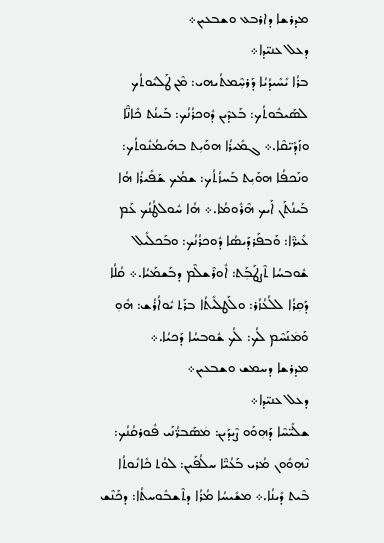ܡܕܪܫܐ ܕܐܪܒܥ ܘܫܒܥܝܢ܀
ܕܥܠ ܥܢܝ̈ܕܐ܀
ܒܪܳܐ ܝܺܚܺܝܕܳܝܳܐ ܕܰܪܚܼܶܡܬܳܝܗܝ: ܡܶܢ ܛܰܠܝܽܘܬܳܟ ܠܣܰܝܒܽܘܬܳܟ: ܒܰܥܕܶܝܢ ܕܽܘܟܪܳܢܳܟ: ܒܰܝܢܳܬ ܟܺܐܢ̈ܶܐ ܘܙܰܕܺܝ̈ܩܶܐ.܀ ܓܡܺܝܪܳܐ ܗܘܰܝܼܬ ܒܗܰܝܡܳܢܽܘܬܳܟ: ܘܢܰܟܦܳܐ ܗܘܰܝܼܬ ܒܰܚܙܳܬܳܟ: ܫܡܳܟ ܫܰܦܺܝܪܳܐ ܗܳܐ ܒܰܝܢܳܬܰܢ ܐܰܝܟ ܗܶܪܽܘܡܳܐ.܀ ܗܳܐ ܚܽܘܠܛܳܢܳܟ ܥܰܡ ܥܺܝܪ̈ܶܐ: ܘܰܒܦܰܪܕܰܝܣܳܐ ܕܽܘܟܪܳܢܳܟ: ܘܒܰܟܠܺܝܠ ܫܽܘܒܚܳܐ ܬܶܨܛܰܒܼܰܬ: ܐܽܘܪܶܫܠܶܡ ܕܒܰܫܡܰܝܳܐ.܀ ܩܳܠܳܐ ܕܰܩܼܪܳܐ ܠܠܳܥܳܙܳܪ: ܘܠܰܛܠܺܝܬܳܐ ܒܪܰܬ ܝܽܘܐܳܪܳܫ: ܗܽܘܼ ܘܰܡܿܢܰܚܶܡ ܠܳܟ: ܠܳܟ ܫܽܘܒܚܳܐ ܕܰܟܝܳܐ.܀
ܡܕܪܫܐ ܕܚܡܫ ܘܫܒܥܝܢ܀
ܕܥܠ ܥܢܝ̈ܕܐ܀
ܫܠܺܝ̈ܚܶܐ ܕܰܗܼܘܰܘ ܨܶܝܕܰܝܢ: ܡܿܣܰܒܪ̈ܳܢܰܝ ܦܽܘܪܩܳܢܳܟ: ܢܶܗܼܘܽܘܢ ܡܳܪܝ ܒܰܥܳܝ̈ܶܐ ܚܠܳܦܰܝܢ: ܠܘܳܬ ܟܺܐܢܽܘܬܳܐ ܒܶܝܬ ܕܺܝܢܳܐ.܀ ܡܫܺܝܚܳܐ ܡܳܪܳܐ ܕܬܶܫܒܽܘܚܬܳܐ: ܕܟܰܢܶܫ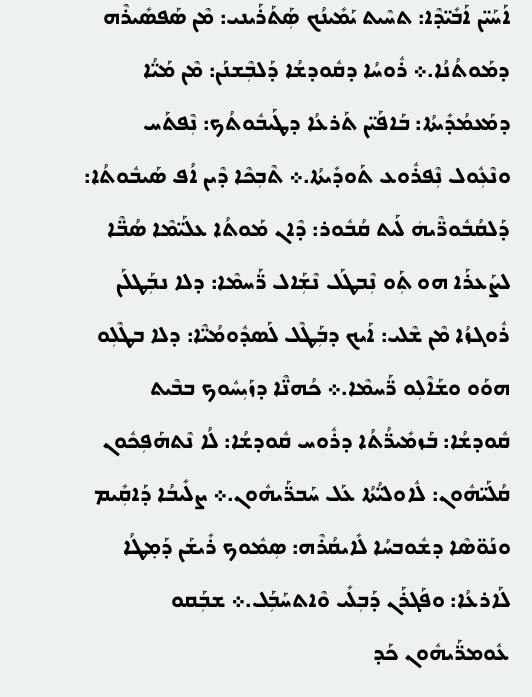ܐܰܚܰܝ̈ܢ ܐܰܒܺܝ̈ܕܶܐ: ܬܚܶܝܬ ܝܰܡܺܝܢܳܟ ܣܼܰܬܰܪܰܝܢܝ: ܡܶܢ ܣܰܦܣܺܝܪܶܗ ܕܡܰܘܬܳܢܳܐ.܀ ܪܽܘܚܳܐ ܕܩܽܘܕܫܳܐ ܕܰܠܒܼܶܫܢܰܢ: ܡܶܢ ܡܰܝ̈ܳܐ ܕܡܰܥܡܳܕܺܝܬܳܐ: ܒܰܐܦܰܝ̈ܢ ܬܰܪܥܳܐ ܕܛܰܝܒܽܘܬܳܟ: ܢܼܶܦܬܰܚ ܘܢܶܥܼܽܘܠ ܢܼܶܦܪܽܘܥ ܬܰܘܕܺܝܬܳܐ.܀ ܬܶܒܼܟܶܐ ܕܶܝܢ ܐܳܦ ܣܰܝܒܽܘܬܳܐ: ܕܰܠܩܳܒܽܘܪ̈ܶܝܗܿ ܠܰܝܬ ܩܳܒܽܘܪ: ܕܶܐܢ ܡܰܘܬܳܐ ܥܠܰܝ̈ܡܶܐ ܣܳܒ̈ܶܐ ܠܨܰܥܪܰܐ ܗܘ ܬܼܰܘ ܢܼܶܒܛܰܠ ܢܶܫܼܰܐܠ ܪ̈ܰܚܡܶܐ: ܕܠܐ ܢܒܼܰܛܠܰܢ ܪܽܘܓܙܳܐ ܡܶܢ ܫܶܠܝ: ܐܰܝܟ ܕܒܼܰܛܶܠ ܠܰܣܕܽܘܡܳܝ̈ܶܐ: ܕܠܐ ܒܛܶܠܼܘ ܗܘܰܘ ܘܫܰܐܶܠܼܘ ܪ̈ܰܚܡܶܐ.܀ ܟܳܗܢ̈ܶܐ ܕܙܰܝܼܚܽܘܟ ܒܒܶܝܬ ܩܽܘܕܫܳܐ: ܒܰܙܡܺܝܪ̈ܳܬܳܐ ܕܪܽܘܚ ܩܽܘܕܫܳܐ: ܠܳܐ ܢܶܬܗܰܦܼܟܽܘܢ ܩܳܠܰܝ̈ܗܽܘܢ: ܠܽܐܘܠܝ̈ܳܬܳܐ ܥܰܠ ܚܰܒܪ̈ܰܝܗܽܘܢ.܀ ܨܠܺܝܒܳܐ ܕܰܐܩܼܺܝܡ ܘܢܰܘ̈ܣܶܐ ܕܫܽܘܒܚܳܐ ܠܺܐܝܩܳܪܶܗ: ܣܼܡܽܘܟ ܪܺܝܫܰܢ ܕܰܡ݂ܛܳܐ ܠܰܐܪܥܳܐ: ܘܦܰܓܪܰܢ ܕܰܒܼܠܺܝ ܘܶܐܬܚܰܒܼܰܠ.܀ ܫܒܼܰܩܘ ܥܽܘܡܪ̈ܰܝܗܽܘܢ ܟܰܕ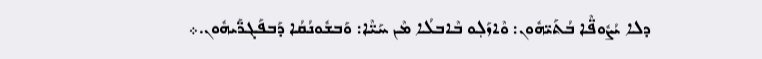ܕܠܐ ܝܳܨܽܘܦ̈ܶܐ ܒܳܬܰܝ̈ܗܽܘܢ: ܘܶܐܙܰܠܼܘ ܒܶܐܒܠܳܐ ܡܶܢ ܚܰܝ̈ܶܐ: ܘܰܒܫܽܘܢܳܩܳܐ ܕܰܒܦܰܓܪ̈ܰܝܗܽܘܢ.܀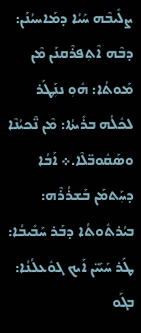ܨܠܺܝܒܶܗ ܚܰܝܳܐ ܕܡܰܐܚܝܳܢܰܢ: ܕܒܶܗ ܐܶܬܼܦܪܶܩܢܰܢ ܡܶܢ ܡܰܘܬܳܐ: ܗܽܘܼ ܢܢܼܰܛܰܪ ܠܟܽܠܳܗ ܒܪܺܝܬܳܐ: ܡܶܢ ܢ̈ܶܟܝܳܢܶܐ ܘܣܰܩܽܘܒ̈ܠܶܐ.܀ ܐܰܒܳܐ ܕܚܼܰܬܡܰܢ ܒܰܫܪܳܪܶܗ: ܒܝܳܪܬܽܘܬܳܐ ܕܒܰܪ ܚܰܒܺܝܒܳܐ: ܛܰܪ ܚܰܝܰܝ̈ܢ ܐܰܝܟ ܓܘܽܥܠܳܢܳܐ: ܒܓܰܘ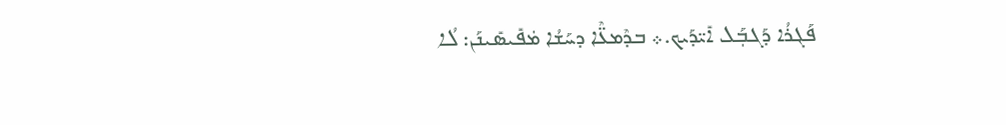ܦܰܓܪܳܐ ܕܰܓܒܼܰܠ ܐܺܝ̈ܕܰܝܟ.܀ ܒܕܶܡܥ̈ܶܐ ܕܚܰܫܳܐ ܡܿܦܺܝܣܺܝܢܰܢ: ܠܳܐ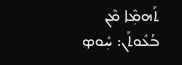ܬܰܗܡܼܶܐ ܡܶܢ ܒܳܥܽܘܬܰܢ: ܚܼܽܘܤ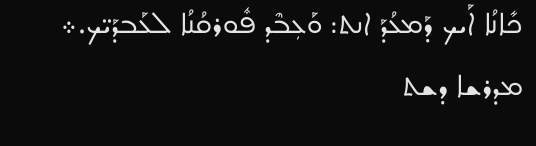ܟܺܐܢܳܐ ܐܰܝܟ ܕܰܡܥܳܕܰ ܐܢܬ: ܘܰܥܼܒܶܕ ܦܽܘܪܩܳܢܳܐ ܠܥܰܒܕܰܝ̈ܟ.܀
ܡܕܪܫܐ ܕܫܬ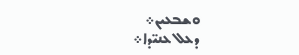ܘܫܒܥܝܢ܀
ܕܥܠ ܥܢܝ̈ܕܐ܀